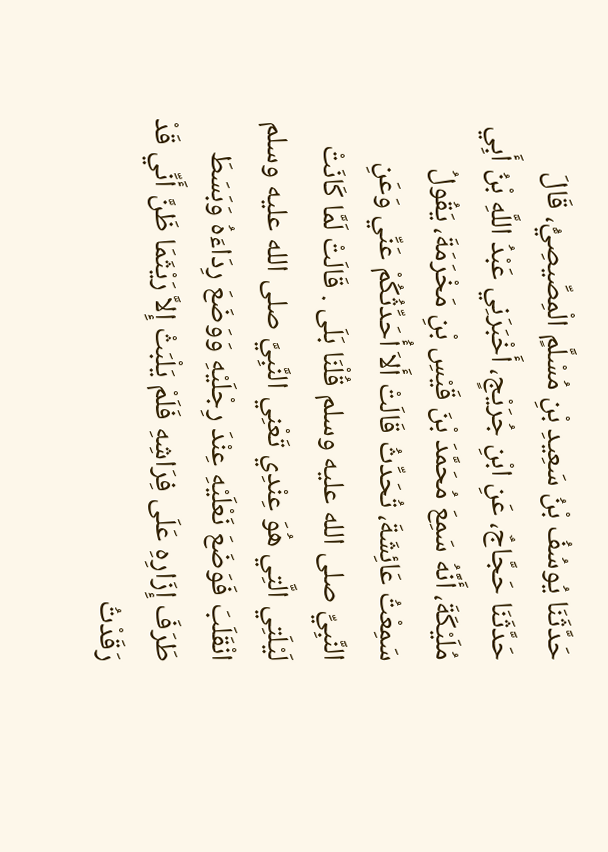حَدَّثَنَا يُوسُفُ بْنُ سَعِيدِ بْنِ مُسْلَّمٍ الْمِصِّيصِيُّ، قَالَ حَدَّثَنَا حَجَّاجٌ، عَنِ ابْنِ جُرَيْجٍ، أَخْبَرَنِي عَبْدُ اللَّهِ بْنُ أَبِي مُلَيْكَةَ، أَنَّهُ سَمِعَ مُحَمَّدَ بْنَ قَيْسِ بْنِ مَخْرَمَةَ، يَقُولُ سَمِعْتُ عَائِشَةَ، تُحَدِّثُ قَالَتْ أَلاَ أُحَدِّثُكُمْ عَنِّي وَعَنِ النَّبِيِّ صلى الله عليه وسلم قُلْنَا بَلَى . قَالَتْ لَمَّا كَانَتْ لَيْلَتِي الَّتِي هُوَ عِنْدِي تَعْنِي النَّبِيَّ صلى الله عليه وسلم انْقَلَبَ فَوَضَعَ نَعْلَيْهِ عِنْدَ رِجْلَيْهِ وَوَضَعَ رِدَاءَهُ وَبَسَطَ طَرَفَ إِزَارِهِ عَلَى فِرَاشِهِ فَلَمْ يَلْبَثْ إِلاَّ رَيْثَمَا ظَنَّ أَنِّي قَدْ رَقَدْتُ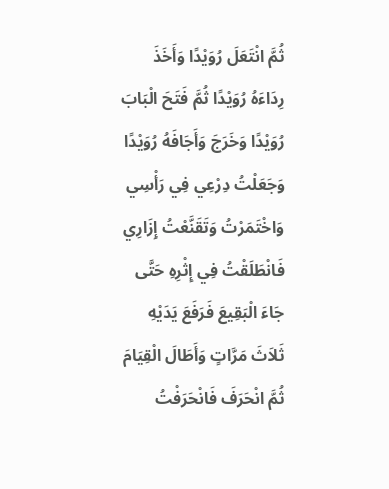ثُمَّ انْتَعَلَ رُوَيْدًا وَأَخَذَ رِدَاءَهُ رُوَيْدًا ثُمَّ فَتَحَ الْبَابَ رُوَيْدًا وَخَرَجَ وَأَجَافَهُ رُوَيْدًا وَجَعَلْتُ دِرْعِي فِي رَأْسِي وَاخْتَمَرْتُ وَتَقَنَّعْتُ إِزَارِي فَانْطَلَقْتُ فِي إِثْرِهِ حَتَّى جَاءَ الْبَقِيعَ فَرَفَعَ يَدَيْهِ ثَلاَثَ مَرَّاتٍ وَأَطَالَ الْقِيَامَ ثُمَّ انْحَرَفَ فَانْحَرَفْتُ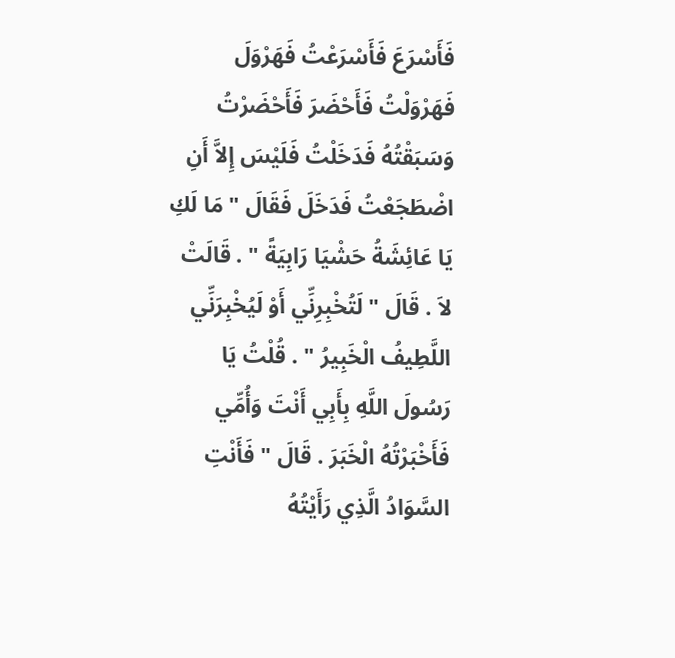فَأَسْرَعَ فَأَسْرَعْتُ فَهَرْوَلَ فَهَرْوَلْتُ فَأَحْضَرَ فَأَحْضَرْتُ وَسَبَقْتُهُ فَدَخَلْتُ فَلَيْسَ إِلاَّ أَنِ اضْطَجَعْتُ فَدَخَلَ فَقَالَ " مَا لَكِ يَا عَائِشَةُ حَشْيَا رَابِيَةً " . قَالَتْ لاَ . قَالَ " لَتُخْبِرِنِّي أَوْ لَيُخْبِرَنِّي اللَّطِيفُ الْخَبِيرُ " . قُلْتُ يَا رَسُولَ اللَّهِ بِأَبِي أَنْتَ وَأُمِّي فَأَخْبَرْتُهُ الْخَبَرَ . قَالَ " فَأَنْتِ السَّوَادُ الَّذِي رَأَيْتُهُ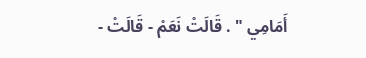أَمَامِي " . قَالَتْ نَعَمْ - قَالَتْ -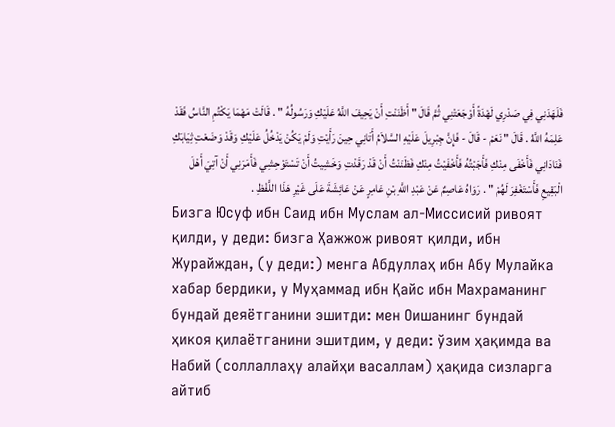فَلَهَدَنِي فِي صَدْرِي لَهْدَةً أَوْجَعَتْنِي ثُمَّ قَالَ " أَظَنَنْتِ أَنْ يَحِيفَ اللَّهُ عَلَيْكِ وَرَسُولُهُ " . قَالَتْ مَهْمَا يَكْتُمِ النَّاسُ فَقَدْ عَلِمَهُ اللَّهُ . قَالَ " نَعَمْ - قَالَ - فَإِنَّ جِبْرِيلَ عَلَيْهِ السَّلاَمُ أَتَانِي حِينَ رَأَيْتِ وَلَمْ يَكُنْ يَدْخُلُ عَلَيْكِ وَقَدْ وَضَعْتِ ثِيَابَكِ فَنَادَانِي فَأَخْفَى مِنْكِ فَأَجَبْتُهُ فَأَخْفَيْتُ مِنْكِ فَظَنَنْتُ أَنْ قَدْ رَقَدْتِ وَخَشِيتُ أَنْ تَسْتَوْحِشِي فَأَمَرَنِي أَنْ آتِيَ أَهْلَ الْبَقِيعِ فَأَسْتَغْفِرَ لَهُمْ " . رَوَاهُ عَاصِمٌ عَنْ عَبْدِ اللَّهِ بْنِ عَامِرٍ عَنْ عَائِشَةَ عَلَى غَيْرِ هَذَا اللَّفْظِ .
Бизга Юсуф ибн Саид ибн Муслам ал-Миссисий ривоят қилди, у деди: бизга Ҳажжож ривоят қилди, ибн Журайждан, (у деди:) менга Абдуллаҳ ибн Абу Мулайка хабар бердики, у Муҳаммад ибн Қайс ибн Махраманинг бундай деяётганини эшитди: мен Оишанинг бундай ҳикоя қилаётганини эшитдим, у деди: ўзим ҳақимда ва Набий (соллаллаҳу алайҳи васаллам) ҳақида сизларга айтиб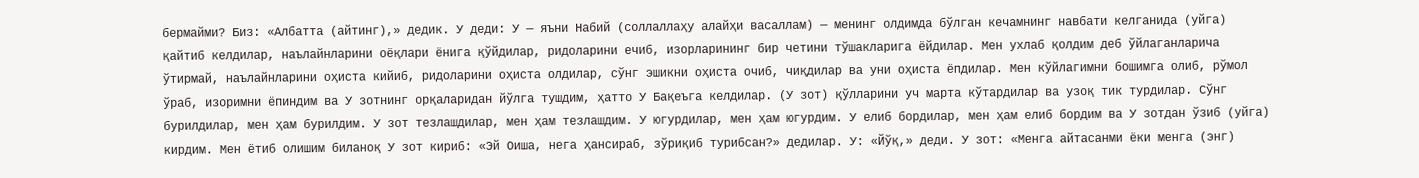бермайми? Биз: «Албатта (айтинг),» дедик. У деди: У — яъни Набий (соллаллаҳу алайҳи васаллам) — менинг олдимда бўлган кечамнинг навбати келганида (уйга) қайтиб келдилар, наълайнларини оёқлари ёнига қўйдилар, ридоларини ечиб, изорларининг бир четини тўшакларига ёйдилар. Мен ухлаб қолдим деб ўйлаганларича ўтирмай, наълайнларини оҳиста кийиб, ридоларини оҳиста олдилар, сўнг эшикни оҳиста очиб, чиқдилар ва уни оҳиста ёпдилар. Мен кўйлагимни бошимга олиб, рўмол ўраб, изоримни ёпиндим ва У зотнинг орқаларидан йўлга тушдим, ҳатто У Бақеъга келдилар. (У зот) қўлларини уч марта кўтардилар ва узоқ тик турдилар. Сўнг бурилдилар, мен ҳам бурилдим. У зот тезлашдилар, мен ҳам тезлашдим. У югурдилар, мен ҳам югурдим. У елиб бордилар, мен ҳам елиб бордим ва У зотдан ўзиб (уйга) кирдим. Мен ётиб олишим биланоқ У зот кириб: «Эй Оиша, нега ҳансираб, зўриқиб турибсан?» дедилар. У: «Йўқ,» деди. У зот: «Менга айтасанми ёки менга (энг)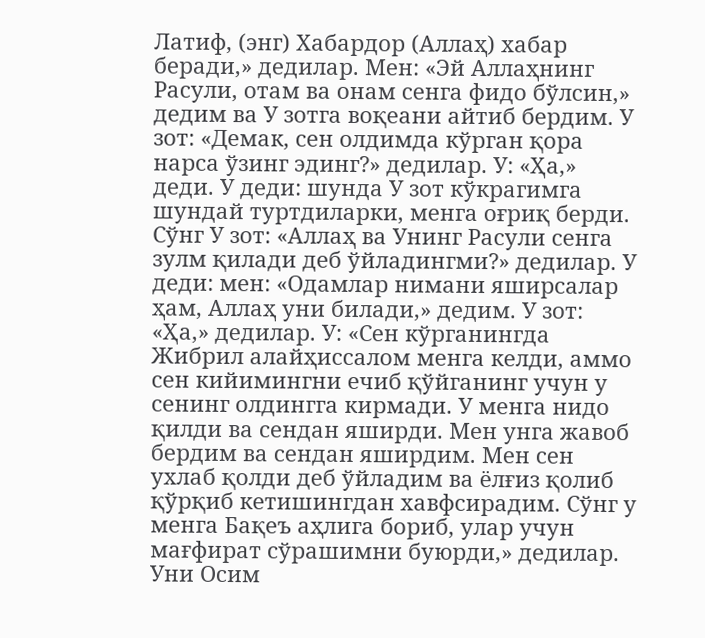Латиф, (энг) Хабардор (Аллаҳ) хабар беради,» дедилар. Мен: «Эй Аллаҳнинг Расули, отам ва онам сенга фидо бўлсин,» дедим ва У зотга воқеани айтиб бердим. У зот: «Демак, сен олдимда кўрган қора нарса ўзинг эдинг?» дедилар. У: «Ҳа,» деди. У деди: шунда У зот кўкрагимга шундай туртдиларки, менга оғриқ берди. Сўнг У зот: «Аллаҳ ва Унинг Расули сенга зулм қилади деб ўйладингми?» дедилар. У деди: мен: «Одамлар нимани яширсалар ҳам, Аллаҳ уни билади,» дедим. У зот: «Ҳа,» дедилар. У: «Сен кўрганингда Жибрил алайҳиссалом менга келди, аммо сен кийимингни ечиб қўйганинг учун у сенинг олдингга кирмади. У менга нидо қилди ва сендан яширди. Мен унга жавоб бердим ва сендан яширдим. Мен сен ухлаб қолди деб ўйладим ва ёлғиз қолиб қўрқиб кетишингдан хавфсирадим. Сўнг у менга Бақеъ аҳлига бориб, улар учун мағфират сўрашимни буюрди,» дедилар. Уни Осим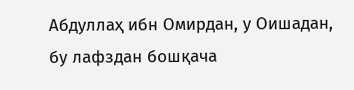Абдуллаҳ ибн Омирдан, у Оишадан, бу лафздан бошқача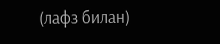(лафз билан)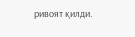ривоят қилди.